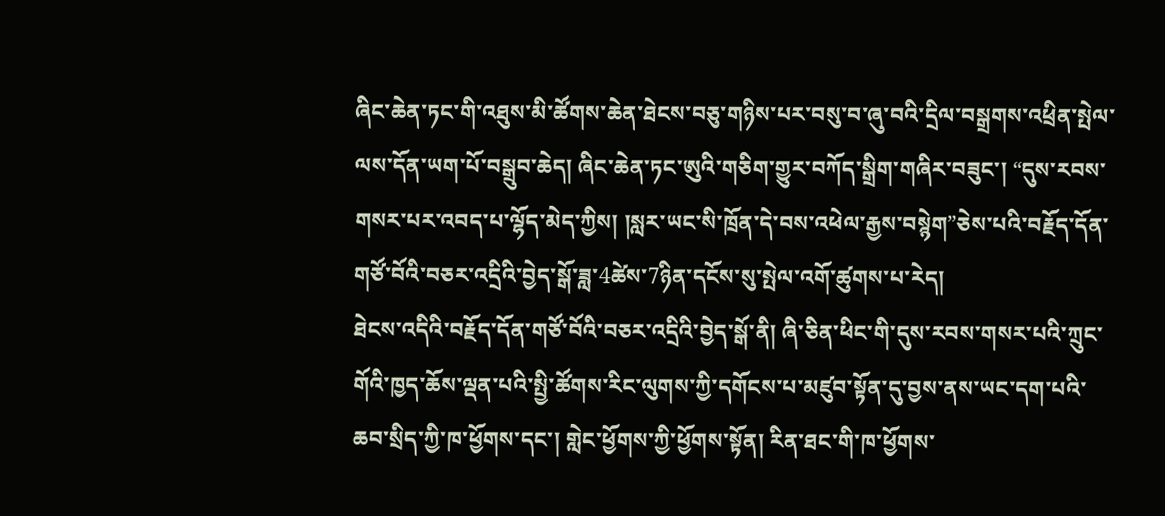ཞིང་ཆེན་ཏང་གི་འཐུས་མི་ཚོགས་ཆེན་ཐེངས་བཅུ་གཉིས་པར་བསུ་བ་ཞུ་བའི་དྲིལ་བསྒྲགས་འཕྲིན་སྤེལ་ལས་དོན་ཡག་པོ་བསྒྲུབ་ཆེད། ཞིང་ཆེན་ཏང་ཨུའི་གཅིག་གྱུར་བཀོད་སྒྲིག་གཞིར་བཟུང་། “དུས་རབས་གསར་པར་འབད་པ་ལྷོད་མེད་ཀྱིས། །སླར་ཡང་སི་ཁྲོན་དེ་བས་འཕེལ་རྒྱས་བསྙེག”ཅེས་པའི་བརྗོད་དོན་གཙོ་བོའི་བཅར་འདྲིའི་བྱེད་སྒོ་ཟླ་4ཚེས་7ཉིན་དངོས་སུ་སྤེལ་འགོ་ཚུགས་པ་རེད།
ཐེངས་འདིའི་བརྗོད་དོན་གཙོ་བོའི་བཅར་འདྲིའི་བྱེད་སྒོ་ནི། ཞི་ཅིན་ཕིང་གི་དུས་རབས་གསར་པའི་ཀྲུང་གོའི་ཁྱད་ཆོས་ལྡན་པའི་སྤྱི་ཚོགས་རིང་ལུགས་ཀྱི་དགོངས་པ་མཛུབ་སྟོན་དུ་བྱས་ནས་ཡང་དག་པའི་ཆབ་སྲིད་ཀྱི་ཁ་ཕྱོགས་དང་། གླེང་ཕྱོགས་ཀྱི་ཕྱོགས་སྟོན། རིན་ཐང་གི་ཁ་ཕྱོགས་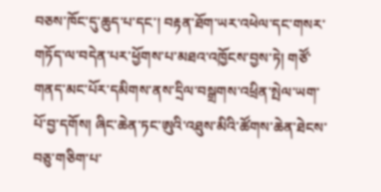བཅས་ཁོང་དུ་ཆུད་པ་དང་། བརྟན་ཐོག་ཡར་འཕེལ་དང་གསར་གཏོད་ལ་བདེན་པར་ཕྱོགས་པ་མཐའ་འཁྱོངས་བྱས་ཏེ། གཙོ་གནད་མང་པོར་དམིགས་ནས་དྲིལ་བསྒྲགས་འཕྲིན་སྤེལ་ཡག་པོ་བྱ་དགོས། ཞིང་ཆེན་ཏང་ཨུའི་འཐུས་མིའི་ཚོགས་ཆེན་ཐེངས་བཅུ་གཅིག་པ་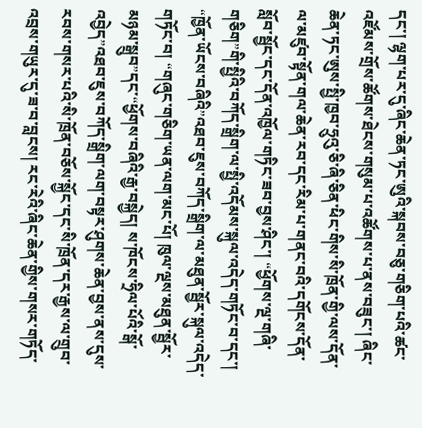དང་། ལྷག་པར་དུ་ཞིང་ཆེན་ཏང་ཨུའི་སྐབས་བཅུ་གཅིག་པའི་ཚང་འཛོམས་གྲོས་ཚོགས་ཐེངས་གསུམ་པ་འཚོགས་པ་ནས་བཟུང་། ཞིང་ཆེན་ཏང་ཨུས་སྤྱི་ཁྱབ་ཧྲུའུ་ཅི་ཞི་ཅིན་ཕིང་གིས་སི་ཁྲོན་གྱི་ལས་དོན་ལ་མཛུབ་སྟོན་གལ་ཆེན་རབ་དང་རིམ་པ་གནང་བའི་དགོངས་དོན་སློབ་སྦྱོང་དང་དོན་འཁྱོལ་གཏིང་ཟབ་བྱས་ཤིང་། “ཕྱོགས་ལྔ་གཞི་གཅིག”གི་སྤྱིའི་བཀོད་སྒྲིག་ལ་སྤྱི་འདོམས་སྐུལ་འདེད་གཏོང་བ་དང་། “ཁྱོན་ཡོངས་བཞིའི”འཐབ་ཇུས་བཀོད་སྒྲིག་ལ་མཐུན་སྦྱོར་སྐུལ་འདེད་གཏོང་བ། “གཞུང་གཅིག་ཡན་ལག་མང་པོ། ཁུལ་ལྔས་མཐུན་སྦྱོར་མཉམ་སྒྲུབ”དང་“ཕྱོགས་བཞིའི་རྒྱ་བསྐྱེད། ས་ཁོངས་ཧྲིལ་པོའི་སྒོ་འབྱེད”འཐབ་ཇུས་བཀོད་སྒྲིག་ལག་བསྟར་ཤུགས་ཆེན་བྱས་ནས་དུས་རབས་གསར་པའི་སི་ཁྲོན་བཅོས་སྐྱོང་དང་སི་ཁྲོན་དར་རྒྱས་ལ་གྲུབ་འབྲས་གཡུར་དུ་ཟ་བ་བླངས། རང་རེའི་ཞིང་ཆེན་གྱིས་གསར་གཏོད་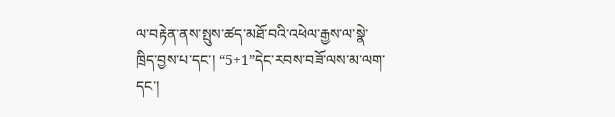ལ་བརྟེན་ནས་སྤུས་ཚད་མཐོ་བའི་འཕེལ་རྒྱས་ལ་སྣེ་ཁྲིད་བྱས་པ་དང་། “5+1”དེང་རབས་བཟོ་ལས་མ་ལག་དང་།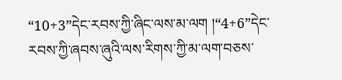“10+3”དེང་རབས་ཀྱི་ཞིང་ལས་མ་ལག །“4+6”དེང་རབས་ཀྱི་ཞབས་ཞུའི་ལས་རིགས་ཀྱི་མ་ལག་བཅས་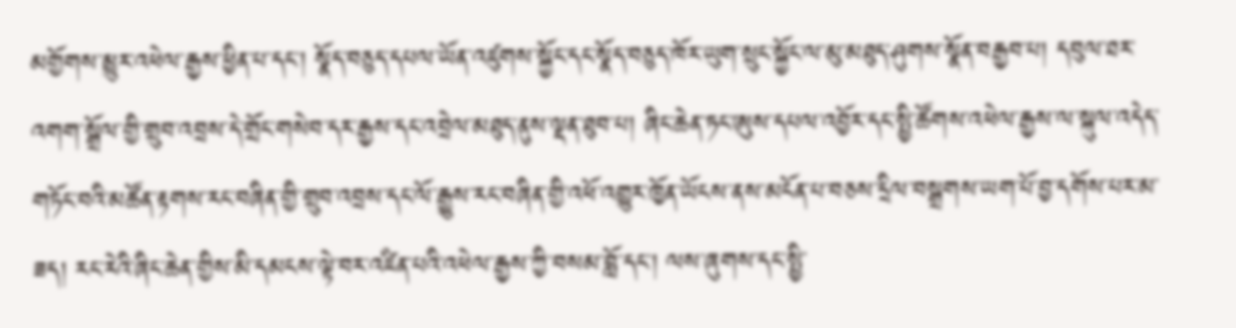མགྱོགས་མྱུར་འཕེལ་རྒྱས་ཕྱིན་པ་དང་། སྣོད་བཅུད་དཔལ་ཡོན་འཛུགས་སྐྱོང་དང་སྣོད་བཅུད་ཁོར་ཡུག་སྲུང་སྐྱོང་ལ་མུ་མཐུད་ཤུགས་སྣོན་བརྒྱབ་པ། དབུལ་ཐར་འགག་སྒྲོལ་གྱི་གྲུབ་འབྲས་དེ་གྲོང་གསེབ་དར་རྒྱས་དང་འབྲེལ་མཐུད་ནུས་ལྡན་ཐུབ་པ། ཞིང་ཆེན་ཏང་ཨུས་དཔལ་འབྱོར་དང་སྤྱི་ཚོགས་འཕེལ་རྒྱས་ལ་སྐུལ་འདེད་གཏོང་བའི་མཚོན་རྟགས་རང་བཞིན་གྱི་གྲུབ་འབྲས་དང་ལོ་རྒྱུས་རང་བཞིན་གྱི་འཕོ་འགྱུར་ཁྱོན་ཡོངས་ནས་མངོན་པ་བཅས་དྲིལ་བསྒྲགས་ཡག་པོ་བྱ་དགོས་པར་མ་ཟད། རང་རེའི་ཞིང་ཆེན་གྱིས་མི་དམངས་ལྟེ་བར་འཛིན་པའི་འཕེལ་རྒྱས་ཀྱི་བསམ་བློ་དང་། ལས་ཞུགས་དང་སྤྱི་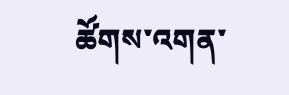ཚོགས་འགན་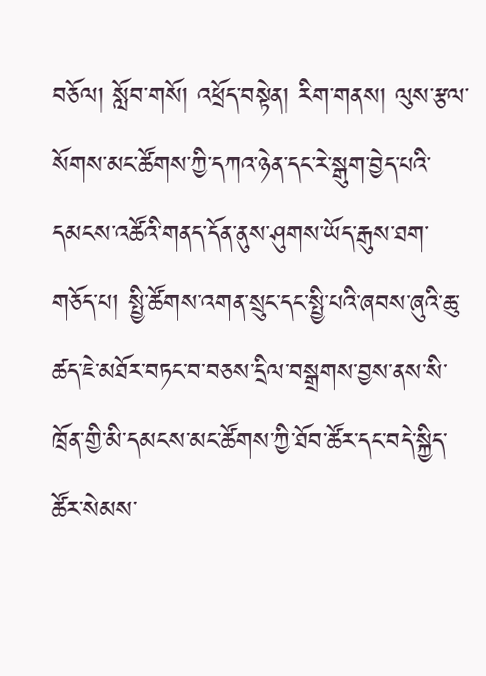བཅོལ། སློབ་གསོ། འཕྲོད་བསྟེན། རིག་གནས། ལུས་རྩལ་སོགས་མང་ཚོགས་ཀྱི་དཀའ་ཉེན་དང་རེ་སྒུག་བྱེད་པའི་དམངས་འཚོའི་གནད་དོན་ནུས་ཤུགས་ཡོད་རྒུས་ཐག་གཅོད་པ། སྤྱི་ཚོགས་འགན་སྲུང་དང་སྤྱི་པའི་ཞབས་ཞུའི་ཆུ་ཚད་ཇེ་མཐོར་བཏང་བ་བཅས་དྲིལ་བསྒྲགས་བྱས་ནས་སི་ཁྲོན་གྱི་མི་དམངས་མང་ཚོགས་ཀྱི་ཐོབ་ཚོར་དང་བདེ་སྐྱིད་ཚོར་སེམས་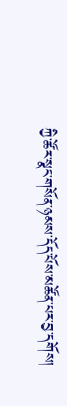ཀྱི་ཚོར་སྣང་གསོན་ཉམས་དོད་པོས་མཚོན་པར་བྱ་དགོས།